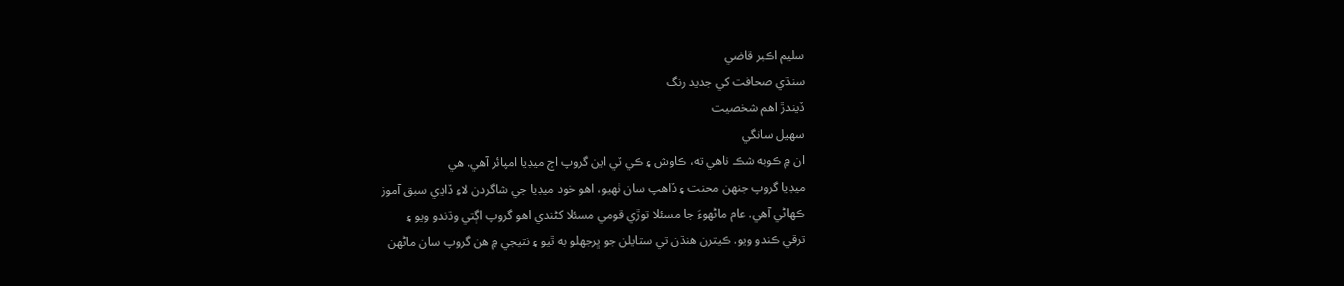سليم اڪبر قاضي
سنڌي صحافت کي جديد رنگ
ڏيندڙ اهم شخصيت
سهيل سانگي
ان ۾ ڪوبه شڪ ناهي ته، ڪاوش ۽ ڪي ٽي اين گروپ اڄ ميڊيا امپائر آهي. هي
ميڊيا گروپ جنهن محنت ۽ ڏاهپ سان ٺهيو، اهو خود ميڊيا جي شاگردن لاءِ ڏاڍي سبق آموز
ڪهاڻي آهي. عام ماڻهوءَ جا مسئلا توڙي قومي مسئلا کڻندي اهو گروپ اڳتي وڌندو ويو ۽
ترقي ڪندو ويو. ڪيترن هنڌن تي ستايلن جو ڀرجهلو به ٿيو ۽ نتيجي ۾ هن گروپ سان ماڻهن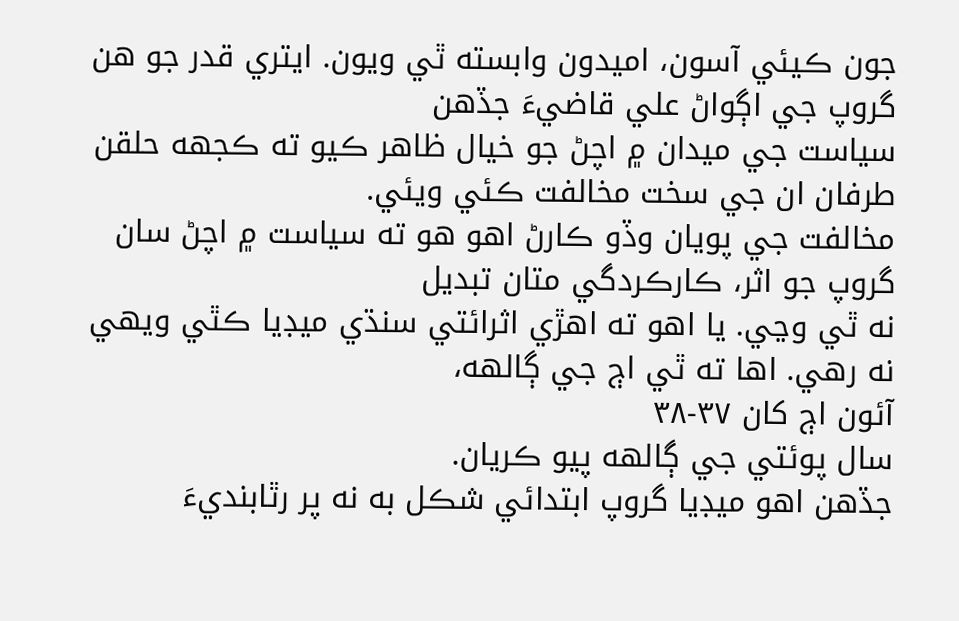جون ڪيئي آسون، اميدون وابسته ٿي ويون. ايتري قدر جو هن گروپ جي اڳواڻ علي قاضيءَ جڏهن
سياست جي ميدان ۾ اچڻ جو خيال ظاهر ڪيو ته ڪجهه حلقن طرفان ان جي سخت مخالفت ڪئي ويئي.
مخالفت جي پويان وڏو ڪارڻ اهو هو ته سياست ۾ اچڻ سان گروپ جو اثر، ڪارڪردگي متان تبديل
نه ٿي وڃي. يا اهو ته اهڙي اثرائتي سنڌي ميڊيا ڪٿي ويهي نه رهي. اها ته ٿي اڄ جي ڳالهه،
آئون اڄ کان ۳۷-۳۸
سال پوئتي جي ڳالهه پيو ڪريان.
جڏهن اهو ميڊيا گروپ ابتدائي شڪل به نه پر رٿابنديءَ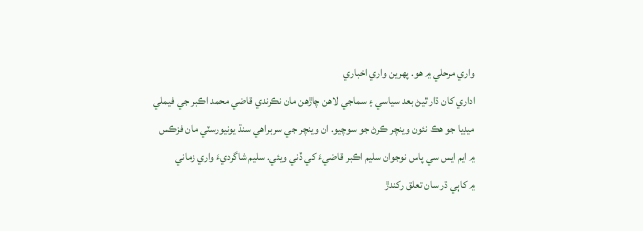واري مرحلي ۾ هو. پهرين واري اخباري
اداري کان ڌار ٿيڻ بعد سياسي ۽ سماجي لاهن چاڙهن مان نڪرندي قاضي محمد اڪبر جي فيملي
ميڊيا جو هڪ نئون وينچر ڪرڻ جو سوچيو. ان وينچر جي سربراهي سنڌ يونيورسٽي مان فزڪس
۾ ايم ايس سي پاس نوجوان سليم اڪبر قاضيءَ کي ڏني ويئي. سليم شاگرديءَ واري زماني
۾ کاٻي ڌر سان تعلق رکندڙ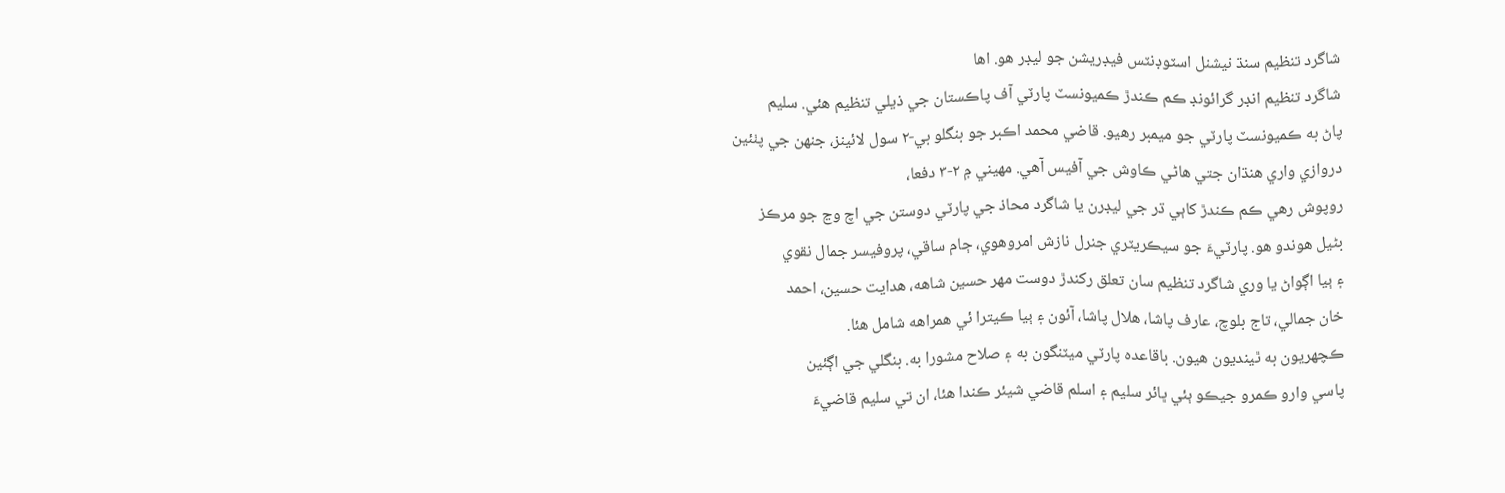شاگرد تنظيم سنڌ نيشنل اسٽوڊنٽس فيڊريشن جو ليڊر هو. اها
شاگرد تنظيم انڊر گرائونڊ ڪم ڪندڙ ڪميونسٽ پارٽي آف پاڪستان جي ذيلي تنظيم هئي. سليم
پاڻ به ڪميونسٽ پارٽي جو ميمبر رهيو. قاضي محمد اڪبر جو بنگلو بي-۲ سول لائينز، جنهن جي پٺئين
دروازي واري هنڌان جتي هاڻي ڪاوش جي آفيس آهي. مهيني ۾ ۲-۳ دفعا،
روپوش رهي ڪم ڪندڙ کاٻي ڌر جي ليڊرن يا شاگرد محاذ جي پارٽي دوستن جي اچ وڃ جو مرڪز
بڻيل هوندو هو. پارٽيءَ جو سيڪريٽري جنرل نازش امروهوي، ڄام ساقي، پروفيسر جمال نقوي
۽ ٻيا اڳواڻ يا وري شاگرد تنظيم سان تعلق رکندڙ دوست مهر حسين شاهه، هدايت حسين، احمد
خان جمالي، تاج بلوچ، عارف پاشا، هلال پاشا، آئون ۽ ٻيا ڪيترا ئي همراهه شامل هئا.
ڪچهريون به ٿينديون هيون. باقاعده پارٽي ميٽنگون به ۽ صلاح مشورا به. بنگلي جي اڳئين
پاسي وارو ڪمرو جيڪو ٻئي ڀائر سليم ۽ اسلم قاضي شيئر ڪندا هئا، ان تي سليم قاضيءَ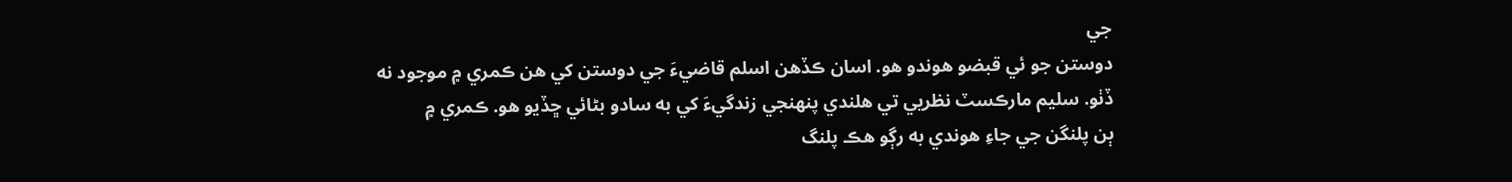جي
دوستن جو ئي قبضو هوندو هو. اسان ڪڏهن اسلم قاضيءَ جي دوستن کي هن ڪمري ۾ موجود نه
ڏٺو. سليم مارڪسٽ نظريي تي هلندي پنهنجي زندگيءَ کي به سادو بڻائي ڇڏيو هو. ڪمري ۾
ٻن پلنگن جي جاءِ هوندي به رڳو هڪ پلنگ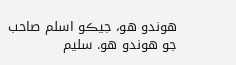هوندو هو، جيڪو اسلم صاحب جو هوندو هو. سليم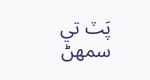پَٽ تي سمهڻ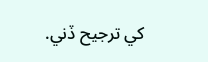کي ترجيح ڏني.